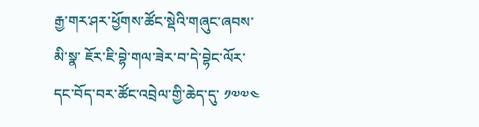རྒྱ་གར་ཤར་ཕྱོགས་ཚོང་སྡེའི་གཞུང་ཞབས་མི་སྣ་ ཇོར་ཇི་བྷེ་གལ་ཟེར་བ་དེ་བྷེང་ལོར་དང་བོད་བར་ཚོང་འབྲེལ་གྱི་ཆེད་དུ་ ༡༧༧༤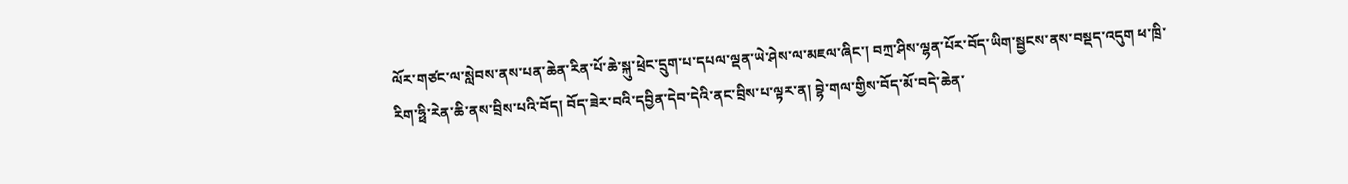ལོར་གཙང་ལ་སླེབས་ནས་པན་ཆེན་རིན་པོ་ཆེ་སྐུ་ཕྲེང་དྲུག་པ་དཔལ་ལྡན་ཡེ་ཤེས་ལ་མཇལ་ཞིང་། བཀྲ་ཤིས་ལྷན་པོར་བོད་ཡིག་སྦྱངས་ནས་བསྡད་འདུག ཕ་ཁྲི་རིག་ཧྥི་རེན་ཆི་ནས་བྲིས་པའི་བོད། བོད་ཟེར་བའི་དབྱིན་དེབ་དེའི་ནང་བྲིས་པ་ལྟར་ན། བྷེ་གལ་གྱིས་བོད་མོ་བདེ་ཆེན་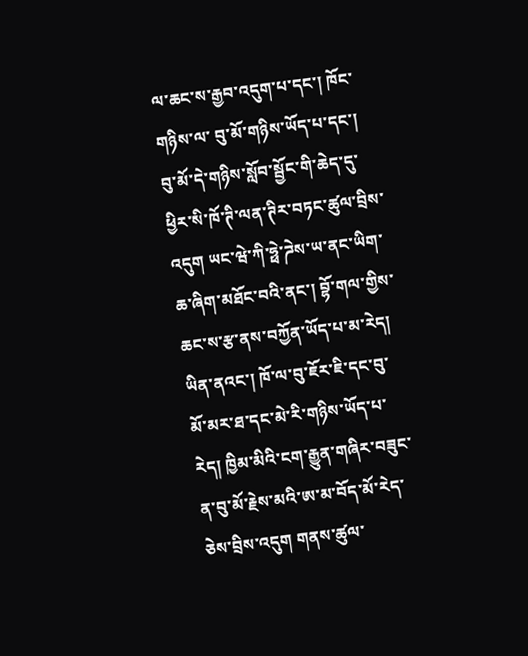ལ་ཆང་ས་རྒྱབ་འདུག་པ་དང་། ཁོང་གཉིས་ལ་ བུ་མོ་གཉིས་ཡོད་པ་དང་། བུ་མོ་དེ་གཉིས་སློབ་སྦྱོང་གི་ཆེད་དུ་ཕྱིར་སི་ཁོ་ཊི་ལན་ཊིར་བཏང་ཚུལ་བྲིས་འདུག ཡང་ཝེ་ཀི་ཧྥེ་ཌེས་ཡ་ནང་ཡིག་ཆ་ཞིག་མཐོང་བའི་ནང་། བྷོ་གལ་གྱིས་ཆང་ས་རྩ་ནས་བཀྱོན་ཡོད་པ་མ་རེད། ཡིན་ནའང་། ཁོ་ལ་བུ་ཇོར་ཇི་དང་བུ་མོ་མར་ཐ་དང་མེ་རི་གཉིས་ཡོད་པ་རེད། ཁྱིམ་མིའི་ངག་རྒྱུན་གཞིར་བཟུང་ན་བུ་མོ་རྗེས་མའི་ཨ་མ་བོད་མོ་རེད་ཅེས་བྲིས་འདུག གནས་ཚུལ་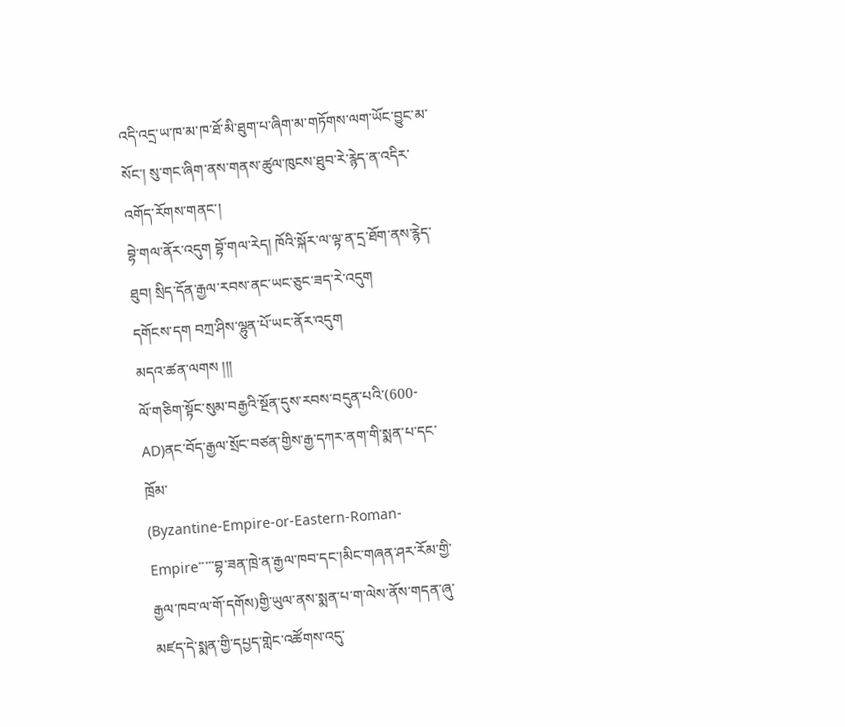འདི་འདྲ་ཡ་ཁ་མ་ཁ་ཐོ་མི་ཐུག་པ་ཞིག་མ་གཏོགས་ལག་ཡོང་བྱུང་མ་སོང་། སུ་གང་ཞིག་ནས་གནས་ཚུལ་ཁུངས་ཐུབ་རེ་རྙེད་ན་འདིར་འགོད་རོགས་གནང་།
བྷེ་གལ་ནོར་འདུག བྷོ་གལ་རེད། ཁོའི་སྐོར་ལ་ལྟ་ན་དྲ་ཐོག་ནས་རྙེད་ཐུབ། སྲིད་དོན་རྒྱལ་རབས་ནང་ཡང་ཅུང་ཟད་རེ་འདུག
དགོངས་དག བཀྲ་ཤིས་ལྷུན་པོ་ཡང་ནོར་འདུག
མདའ་ཚན་ལགས །།།
ལོ་གཅིག་སྟོང་སུམ་བརྒྱའི་སྔོན་དུས་རབས་བདུན་པའི་(600-AD)ནང་བོད་རྒྱལ་སྲོང་བཙན་གྱིས་རྒྱ་དཀར་ནག་གི་སྨན་པ་དང་ཁྲོམ་
(Byzantine-Empire-or-Eastern-Roman-Empire་་་་་བྷ་ཟན་ཁྲེ་ན་རྒྱལ་ཁབ་དང་།མིང་གཞན་ཤར་རོམ་གྱི་རྒྱལ་ཁབ་ལ་གོ་དགོས)གྱི་ཡུལ་ནས་སྨན་པ་ག་ལེས་ནོས་གདན་ཞུ་མཛད་དེ་སྨན་གྱི་དཔྱད་གླེང་འཚོགས་འདུ་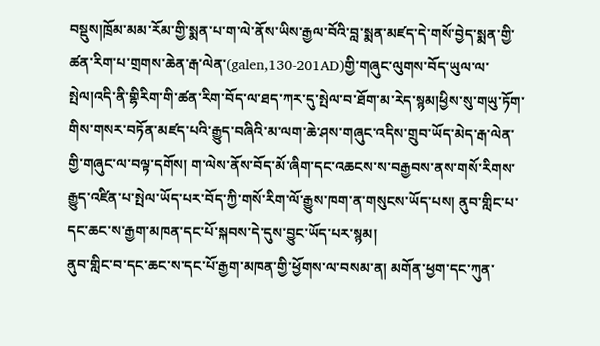བསྡུས།ཁྲོམ་མམ་རོམ་གྱི་སྨན་པ་ག་ལེ་ནོས་ཡིས་རྒྱལ་བོའི་བླ་སྨན་མཛད་དེ་གསོ་བྱེད་སྨན་གྱི་ཚན་རིག་པ་གྲགས་ཆེན་རྒ་ལེན་(galen,130-201AD)གྱི་གཞུང་ལུགས་བོད་ཡུལ་ལ་སྤེལ།འདི་ནི་གྷིརིག་གི་ཚན་རིག་བོད་ལ་ཐད་ཀར་དུ་སྤེལ་བ་ཐོག་མ་རེད་སྙམ།ཕྱིས་སུ་གཡུ་ཏོག་གིས་གསར་བཏོན་མཛད་པའི་རྒྱུད་བཞིའི་མ་ལག་ཆེ་ཤས་གཞུང་འདིས་གྲུབ་ཡོད་མེད་རྒ་ལེན་གྱི་གཞུང་ལ་བལྟ་དགོས། ག་ལེས་ནོས་བོད་མོ་ཞིག་དང་འཆངས་ས་བརྒྱབས་ནས་གསོ་རིགས་རྒྱུད་འཛིན་པ་སྤེལ་ཡོད་པར་བོད་ཀྱི་གསོ་རིག་ལོ་རྒྱུས་ཁག་ན་གསུངས་ཡོད་པས། ནུབ་གླིང་པ་དང་ཆང་ས་རྒྱག་མཁན་དང་པོ་སྐབས་དེ་དུས་བྱུང་ཡོད་པར་སྙམ།
ནུབ་གླིང་བ་དང་ཆང་ས་དང་པོ་རྒྱག་མཁན་གྱི་ཕྱོགས་ལ་བསམ་ན། མགོན་ཕྱག་དང་ཀུན་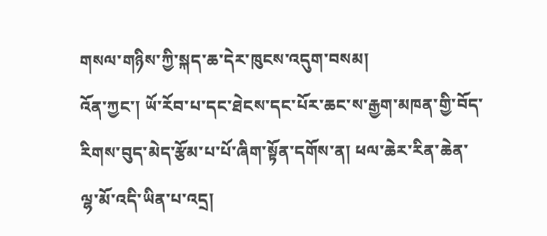གསལ་གཉིས་ཀྱི་སྐད་ཆ་དེར་ཁུངས་འདུག་བསམ།
འོན་ཀྱང་། ཡོ་རོབ་པ་དང་ཐེངས་དང་པོར་ཆང་ས་རྒྱག་མཁན་གྱི་བོད་རིགས་བུད་མེད་རྩོམ་པ་པོ་ཞིག་སྟོན་དགོས་ན། ཕལ་ཆེར་རིན་ཆེན་ལྷ་མོ་འདི་ཡིན་པ་འདྲ།